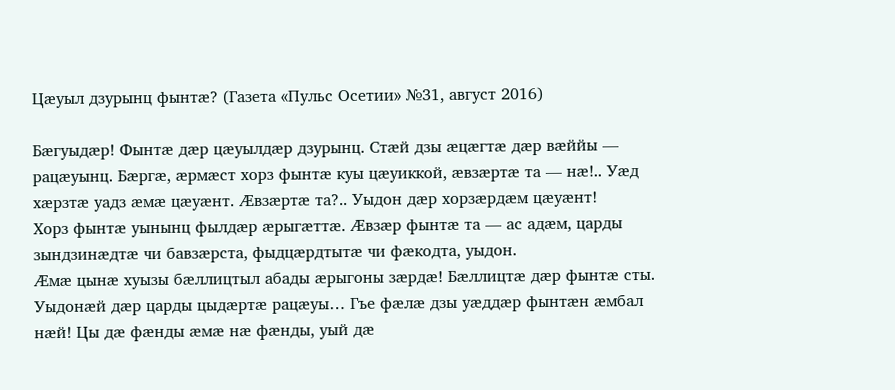Цæуыл дзурынц фынтæ? (Газета «Пульс Осетии» №31, август 2016)

Бæгуыдæр! Фынтæ дæр цæуылдæр дзурынц. Стæй дзы æцæгтæ дæр вæййы — рацæуынц. Бæргæ, æрмæст хорз фынтæ куы цæуиккой, æвзæртæ та — нæ!.. Уæд хæрзтæ уадз æмæ цæуæнт. Æвзæртæ та?.. Уыдон дæр хорзæрдæм цæуæнт!
Хорз фынтæ уынынц фылдæр æрыгæттæ. Æвзæр фынтæ та — ас адæм, царды зындзинæдтæ чи бавзæрста, фыдцæрдтытæ чи фæкодта, уыдон.
Æмæ цынæ хуызы бæллицтыл абады æрыгоны зæрдæ! Бæллицтæ дæр фынтæ сты. Уыдонæй дæр царды цыдæртæ рацæуы… Гъе фæлæ дзы уæддæр фынтæн æмбал нæй! Цы дæ фæнды æмæ нæ фæнды, уый дæ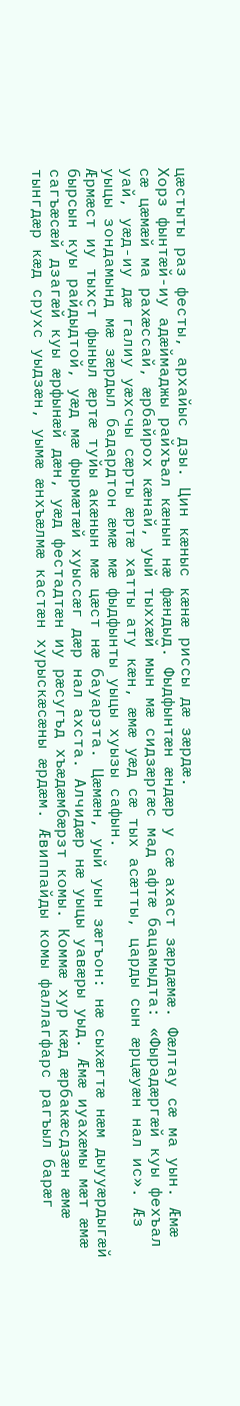цæстыты раз фесты, архайыс дзы. Цин кæныс кæнæ риссы дæ зæрдæ.
Хорз фынтæй-иу адæймаджы райхъал кæнын нæ фæндыд. Фыдфынтæн æндæр у сæ ахаст зæрдæмæ. Фæлтау сæ ма уын. Æмæ сæ цæмæй ма рахæссай, æрбайрох кæнай, уый тыххæй мын мæ сидзæргæс мад афтæ бацамыдта: «Фырадæргæй куы фехъал уай, уæд-иу дæ галиу уæхсчы сæрты æртæ хатты ату кæн, æмæ уæд сæ тых асæтты, царды сын æрцæуæн нал ис». Æз уыцы зондамынд мæ зæрдыл бадардтон æмæ мæ фыдфынты уыцы хуызы сафын.
Æрмæст иу тыхст фыныл æртæ туйы акæнын мæ цæст нæ бауарзта. Цæмæн, уый уын зæгъон: нæ сыхæгтæ нæм дыууæрдыгæй бырсын куы райдыдтой, уæд мæ фырмæтæй хуыссæг дæр нал ахста. Алчидæр нæ уыцы уавæры уыд. Æмæ иуахæмы мæт æмæ сагъæсæй дзагæй куы æрфынæй дæн, уæд фестадтæн иу рæсугъд хъæдæмбæрзт комы. Коммæ хур кæд æрбакæсдзæн æмæ тынгдæр кæд срухс уыдзæн, уымæ æнхъæлмæ кастæн хурыскæсæны æрдæм. Æвиппайды комы фаллагфарс рагъыл барæг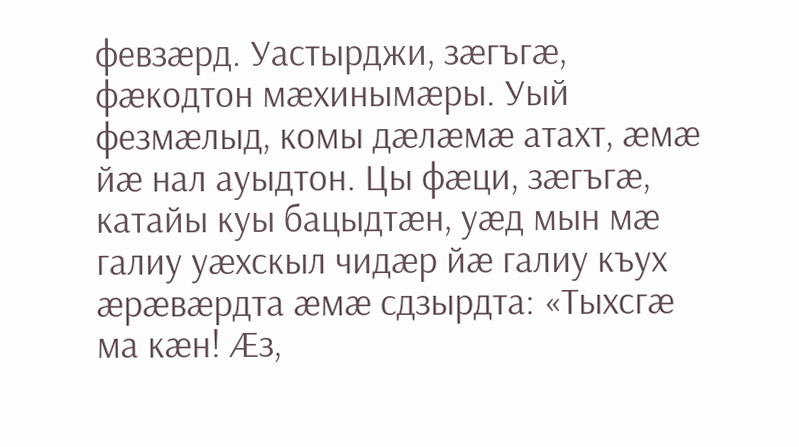февзæрд. Уастырджи, зæгъгæ, фæкодтон мæхинымæры. Уый фезмæлыд, комы дæлæмæ атахт, æмæ йæ нал ауыдтон. Цы фæци, зæгъгæ, катайы куы бацыдтæн, уæд мын мæ галиу уæхскыл чидæр йæ галиу къух æрæвæрдта æмæ сдзырдта: «Тыхсгæ ма кæн! Æз,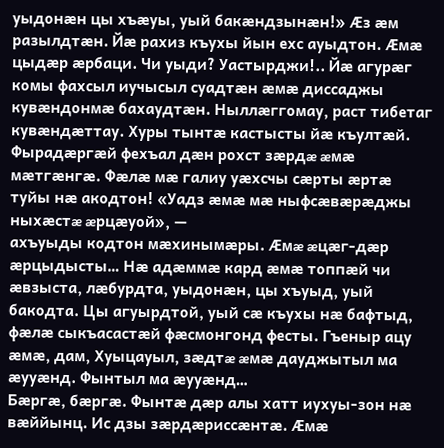уыдонæн цы хъæуы, уый бакæндзынæн!» Æз æм разылдтæн. Йæ рахиз къухы йын ехс ауыдтон. Æмæ цыдæр æрбаци. Чи уыди? Уастырджи!.. Йæ агурæг комы фахсыл иучысыл суадтæн æмæ диссаджы кувæндонмæ бахаудтæн. Ныллæггомау, раст тибетаг кувæндæттау. Хуры тынтæ кастысты йæ къултæй.
Фырадæргæй фехъал дæн рохст зæрдæ æмæ мæтгæнгæ. Фæлæ мæ галиу уæхсчы сæрты æртæ туйы нæ акодтон! «Уадз æмæ мæ ныфсæвæрæджы ныхæстæ æрцæуой», —
ахъуыды кодтон мæхинымæры. Æмæ æцæг-дæр æрцыдысты… Нæ адæммæ кард æмæ топпæй чи æвзыста, лæбурдта, уыдонæн, цы хъуыд, уый бакодта. Цы агуырдтой, уый сæ къухы нæ бафтыд, фæлæ сыкъасастæй фæсмонгонд фесты. Гъеныр ацу æмæ, дам, Хуыцауыл, зæдтæ æмæ дауджытыл ма æууæнд. Фынтыл ма æууæнд…
Бæргæ, бæргæ. Фынтæ дæр алы хатт иухуы-зон нæ вæййынц. Ис дзы зæрдæриссæнтæ. Æмæ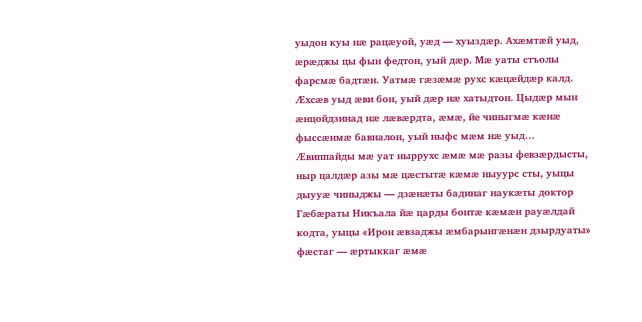уыдон куы нæ рацæуой, уæд — хуыздæр. Ахæмтæй уыд, æрæджы цы фын федтон, уый дæр. Мæ уаты стъолы фарсмæ бадтæн. Уатмæ гæзæмæ рухс кæцæйдæр калд. Æхсæв уыд æви бон, уый дæр нæ хатыдтон. Цыдæр мын æнцойдзинад нæ лæвæрдта, æмæ, йе чиныгмæ кæнæ фыссæнмæ бавналон, уый ныфс мæм нæ уыд…
Æвиппайды мæ уат ныррухс æмæ мæ разы февзæрдысты, ныр цалдæр азы мæ цæстытæ кæмæ ныуурс сты, уыцы дыууæ чиныджы — дзæнæты бадинаг наукæты доктор Гæбæраты Никъала йæ царды бонтæ кæмæн рауæлдай кодта, уыцы «Ирон æвзаджы æмбарынгæнæн дзырдуаты» фæстаг — æртыккаг æмæ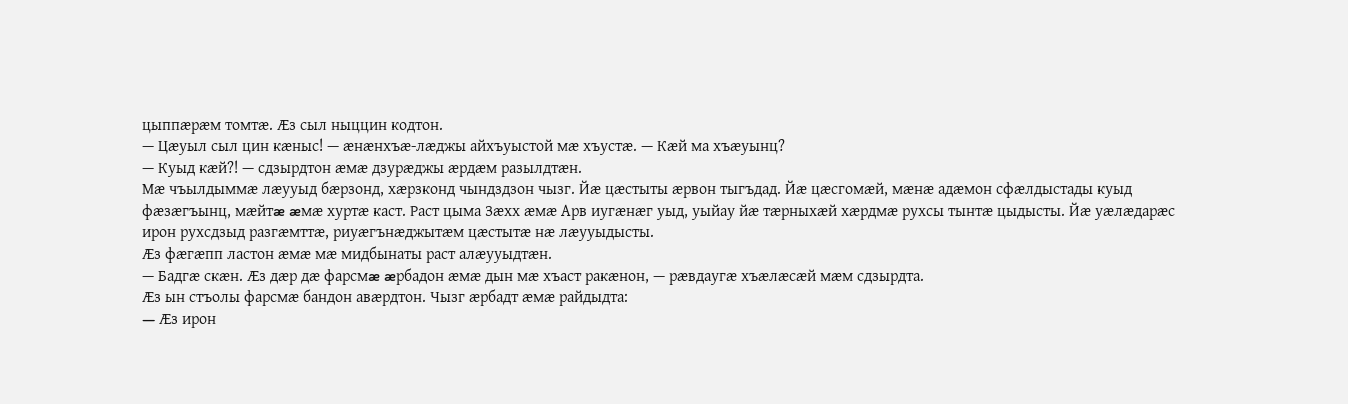цыппæрæм томтæ. Æз сыл ныццин кодтон.
— Цæуыл сыл цин кæныс! — æнæнхъæ-лæджы айхъуыстой мæ хъустæ. — Кæй ма хъæуынц?
— Куыд кæй?! — сдзырдтон æмæ дзурæджы æрдæм разылдтæн.
Мæ чъылдыммæ лæууыд бæрзонд, хæрзконд чындздзон чызг. Йæ цæстыты æрвон тыгъдад. Йæ цæсгомæй, мæнæ адæмон сфæлдыстады куыд фæзæгъынц, мæйтæ æмæ хуртæ каст. Раст цыма Зæхх æмæ Арв иугæнæг уыд, уыйау йæ тæрныхæй хæрдмæ рухсы тынтæ цыдысты. Йæ уæлæдарæс ирон рухсдзыд разгæмттæ, риуæгънæджытæм цæстытæ нæ лæууыдысты.
Æз фæгæпп ластон æмæ мæ мидбынаты раст алæууыдтæн.
— Бадгæ скæн. Æз дæр дæ фарсмæ æрбадон æмæ дын мæ хъаст ракæнон, — рæвдаугæ хъæлæсæй мæм сдзырдта.
Æз ын стъолы фарсмæ бандон авæрдтон. Чызг æрбадт æмæ райдыдта:
— Æз ирон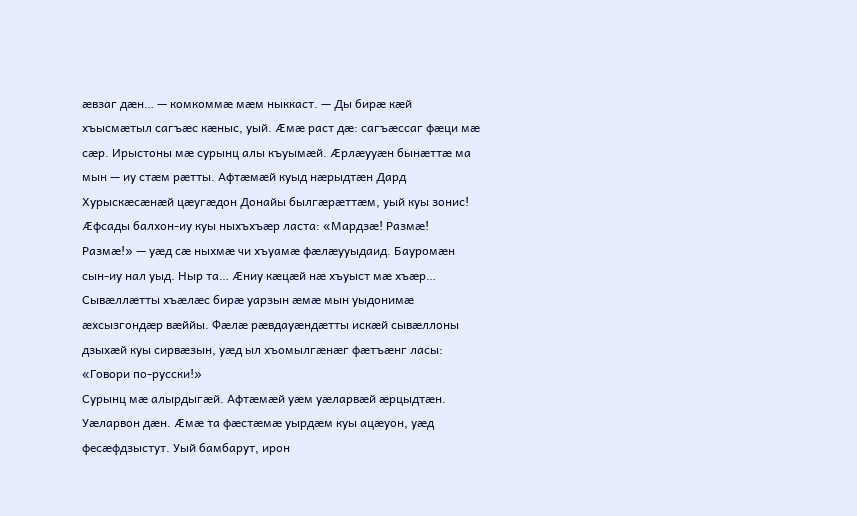æвзаг дæн… — комкоммæ мæм ныккаст. — Ды бирæ кæй хъысмæтыл сагъæс кæныс, уый. Æмæ раст дæ: сагъæссаг фæци мæ сæр. Ирыстоны мæ сурынц алы къуымæй. Æрлæууæн бынæттæ ма мын — иу стæм рæтты. Афтæмæй куыд нæрыдтæн Дард Хурыскæсæнæй цæугæдон Донайы былгæрæттæм, уый куы зонис! Æфсады балхон-иу куы ныхъхъæр ласта: «Мардзæ! Размæ! Размæ!» — уæд сæ ныхмæ чи хъуамæ фæлæууыдаид. Бауромæн сын-иу нал уыд. Ныр та… Æниу кæцæй нæ хъуыст мæ хъæр… Сывæллæтты хъæлæс бирæ уарзын æмæ мын уыдонимæ æхсызгондæр вæййы. Фæлæ рæвдауæндæтты искæй сывæллоны дзыхæй куы сирвæзын, уæд ыл хъомылгæнæг фæтъæнг ласы: «Говори по-русски!»
Сурынц мæ алырдыгæй. Афтæмæй уæм уæларвæй æрцыдтæн. Уæларвон дæн. Æмæ та фæстæмæ уырдæм куы ацæуон, уæд фесæфдзыстут. Уый бамбарут, ирон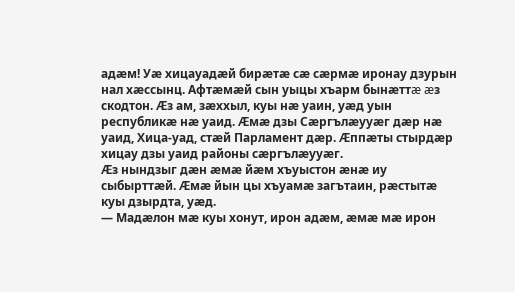адæм! Уæ хицауадæй бирæтæ сæ сæрмæ иронау дзурын нал хæссынц. Афтæмæй сын уыцы хъарм бынæттæ æз скодтон. Æз ам, зæххыл, куы нæ уаин, уæд уын республикæ нæ уаид. Æмæ дзы Сæргълæууæг дæр нæ уаид, Хица-уад, стæй Парламент дæр. Æппæты стырдæр хицау дзы уаид районы сæргълæууæг.
Æз нындзыг дæн æмæ йæм хъуыстон æнæ иу сыбырттæй. Æмæ йын цы хъуамæ загътаин, рæстытæ куы дзырдта, уæд.
— Мадæлон мæ куы хонут, ирон адæм, æмæ мæ ирон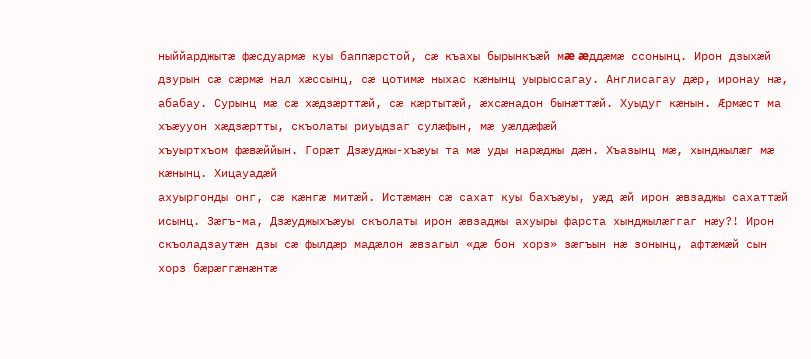ныййарджытæ фæсдуармæ куы баппæрстой, сæ къахы бырынкъæй мæ æддæмæ ссонынц. Ирон дзыхæй дзурын сæ сæрмæ нал хæссынц, сæ цотимæ ныхас кæнынц уырыссагау. Англисагау дæр, иронау нæ, абабау. Сурынц мæ сæ хæдзæрттæй, сæ кæртытæй, æхсæнадон бынæттæй. Хуыдуг кæнын. Æрмæст ма хъæууон хæдзæртты, скъолаты риуыдзаг сулæфын, мæ уæлдæфæй
хъуыртхъом фæвæййын. Горæт Дзæуджы-хъæуы та мæ уды нарæджы дæн. Хъазынц мæ, хынджылæг мæ кæнынц. Хицауадæй
ахуыргонды онг, сæ кæнгæ митæй. Истæмæн сæ сахат куы бахъæуы, уæд æй ирон æвзаджы сахаттæй исынц. Зæгъ-ма, Дзæуджыхъæуы скъолаты ирон æвзаджы ахуыры фарста хынджылæггаг нæу?! Ирон скъоладзаутæн дзы сæ фылдæр мадæлон æвзагыл «дæ бон хорз» зæгъын нæ зонынц, афтæмæй сын хорз бæрæггæнæнтæ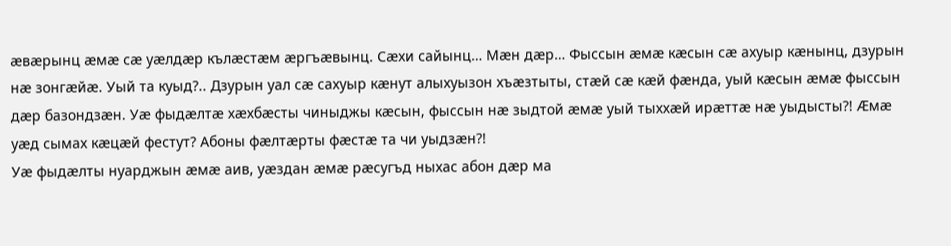æвæрынц æмæ сæ уæлдæр кълæстæм æргъæвынц. Сæхи сайынц… Мæн дæр… Фыссын æмæ кæсын сæ ахуыр кæнынц, дзурын нæ зонгæйæ. Уый та куыд?.. Дзурын уал сæ сахуыр кæнут алыхуызон хъæзтыты, стæй сæ кæй фæнда, уый кæсын æмæ фыссын дæр базондзæн. Уæ фыдæлтæ хæхбæсты чиныджы кæсын, фыссын нæ зыдтой æмæ уый тыххæй ирæттæ нæ уыдысты?! Æмæ уæд сымах кæцæй фестут? Абоны фæлтæрты фæстæ та чи уыдзæн?!
Уæ фыдæлты нуарджын æмæ аив, уæздан æмæ рæсугъд ныхас абон дæр ма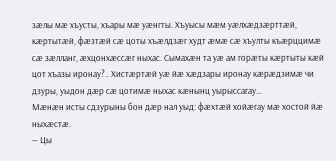зæлы мæ хъусты, хъары мæ уæнгты. Хъуысы мæм уæлхæдзæрттæй, кæртытæй, фæзтæй сæ цоты хъæлдзæг худт æмæ сæ хъулты къæрццимæ сæ зæлланг, æхцонхæссæг ныхас. Сымахæн та уæ ам горæты кæртыты кæй цот хъазы иронау?.. Хистæртæй уæ йæ хæдзары иронау кæрæдзимæ чи дзуры, уыдон дæр сæ цотимæ ныхас кæнынц уырыссагау…
Мæнæн исты сдзурыны бон дæр нал уыд: фæхтæй хойæгау мæ хостой йæ ныхæстæ.
— Цы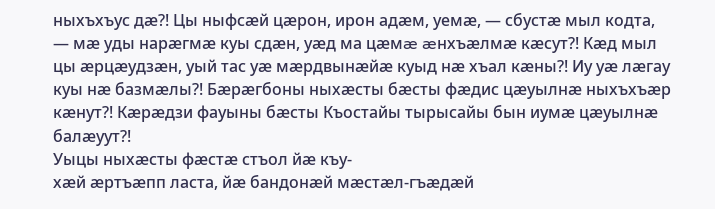ныхъхъус дæ?! Цы ныфсæй цæрон, ирон адæм, уемæ, — сбустæ мыл кодта, — мæ уды нарæгмæ куы сдæн, уæд ма цæмæ æнхъæлмæ кæсут?! Кæд мыл цы æрцæудзæн, уый тас уæ мæрдвынæйæ куыд нæ хъал кæны?! Иу уæ лæгау куы нæ базмæлы?! Бæрæгбоны ныхæсты бæсты фæдис цæуылнæ ныхъхъæр кæнут?! Кæрæдзи фауыны бæсты Къостайы тырысайы бын иумæ цæуылнæ балæуут?!
Уыцы ныхæсты фæстæ стъол йæ къу-
хæй æртъæпп ласта, йæ бандонæй мæстæл-гъæдæй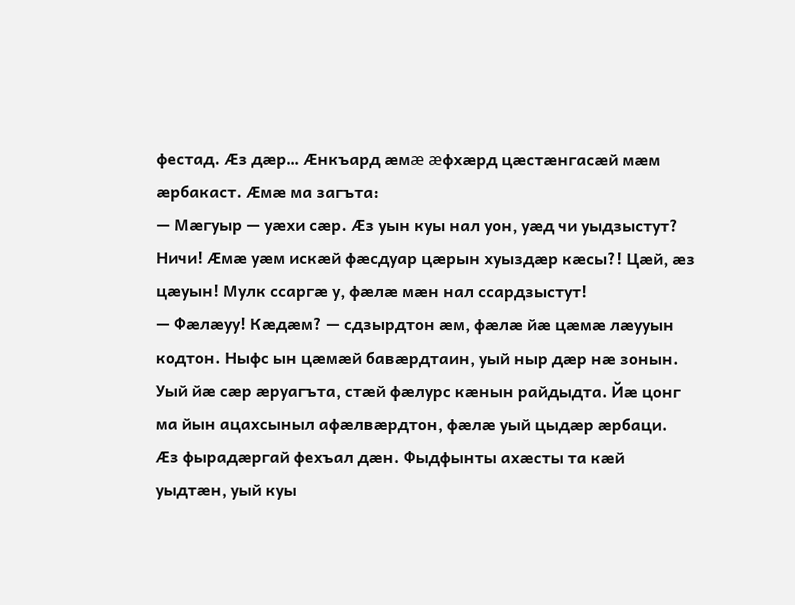фестад. Æз дæр… Æнкъард æмæ æфхæрд цæстæнгасæй мæм æрбакаст. Æмæ ма загъта:
— Мæгуыр — уæхи сæр. Æз уын куы нал уон, уæд чи уыдзыстут? Ничи! Æмæ уæм искæй фæсдуар цæрын хуыздæр кæсы?! Цæй, æз цæуын! Мулк ссаргæ у, фæлæ мæн нал ссардзыстут!
— Фæлæуу! Кæдæм? — сдзырдтон æм, фæлæ йæ цæмæ лæууын кодтон. Ныфс ын цæмæй бавæрдтаин, уый ныр дæр нæ зонын. Уый йæ сæр æруагъта, стæй фæлурс кæнын райдыдта. Йæ цонг ма йын ацахсыныл афæлвæрдтон, фæлæ уый цыдæр æрбаци.
Æз фырадæргай фехъал дæн. Фыдфынты ахæсты та кæй уыдтæн, уый куы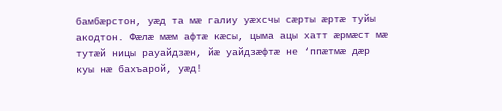бамбæрстон, уæд та мæ галиу уæхсчы сæрты æртæ туйы акодтон. Фæлæ мæм афтæ кæсы, цыма ацы хатт æрмæст мæ тутæй ницы рауайдзæн, йæ уайдзæфтæ не ‘ппæтмæ дæр куы нæ бахъарой, уæд!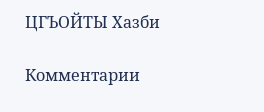ЦГЪОЙТЫ Хазби

Комментарии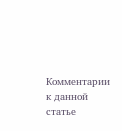Комментарии к данной статье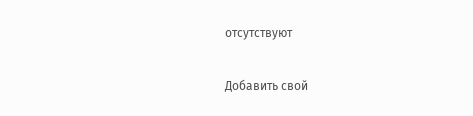отсутствуют

Добавить свой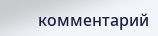комментарий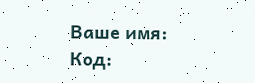Ваше имя:
Код: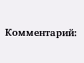Комментарий: